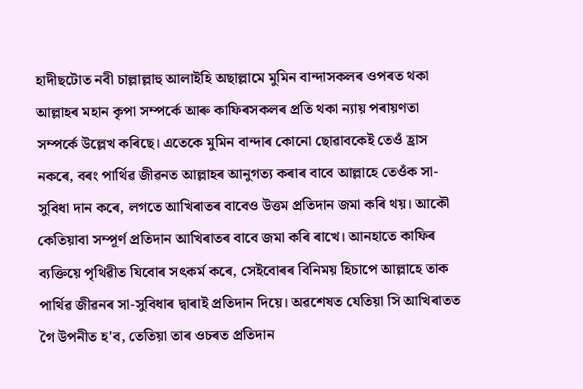হাদীছটোত নবী চাল্লাল্লাহু আলাইহি অছাল্লামে মুমিন বান্দাসকলৰ ওপৰত থকা আল্লাহৰ মহান কৃপা সম্পৰ্কে আৰু কাফিৰসকলৰ প্ৰতি থকা ন্যায় পৰায়ণতা সম্পৰ্কে উল্লেখ কৰিছে। এতেকে মুমিন বান্দাৰ কোনো ছোৱাবকেই তেওঁ হ্ৰাস নকৰে, বৰং পাৰ্থিৱ জীৱনত আল্লাহৰ আনুগত্য কৰাৰ বাবে আল্লাহে তেওঁক সা-সুবিধা দান কৰে, লগতে আখিৰাতৰ বাবেও উত্তম প্ৰতিদান জমা কৰি থয়। আকৌ কেতিয়াবা সম্পূৰ্ণ প্ৰতিদান আখিৰাতৰ বাবে জমা কৰি ৰাখে। আনহাতে কাফিৰ ব্যক্তিয়ে পৃথিৱীত যিবোৰ সৎকৰ্ম কৰে, সেইবোৰৰ বিনিময় হিচাপে আল্লাহে তাক পাৰ্থিৱ জীৱনৰ সা-সুবিধাৰ দ্বাৰাই প্ৰতিদান দিয়ে। অৱশেষত যেতিয়া সি আখিৰাতত গৈ উপনীত হ'ব, তেতিয়া তাৰ ওচৰত প্ৰতিদান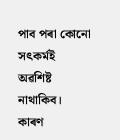পাব পৰা কোনো সৎকৰ্মই অৱশিষ্ট নাথাকিব। কাৰণ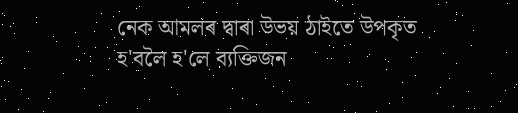নেক আমলৰ দ্বাৰা উভয় ঠাইতে উপকৃত হ'বলৈ হ'লে ব্যক্তিজন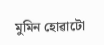মুমিন হোৱাটো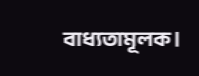বাধ্যতামূলক।